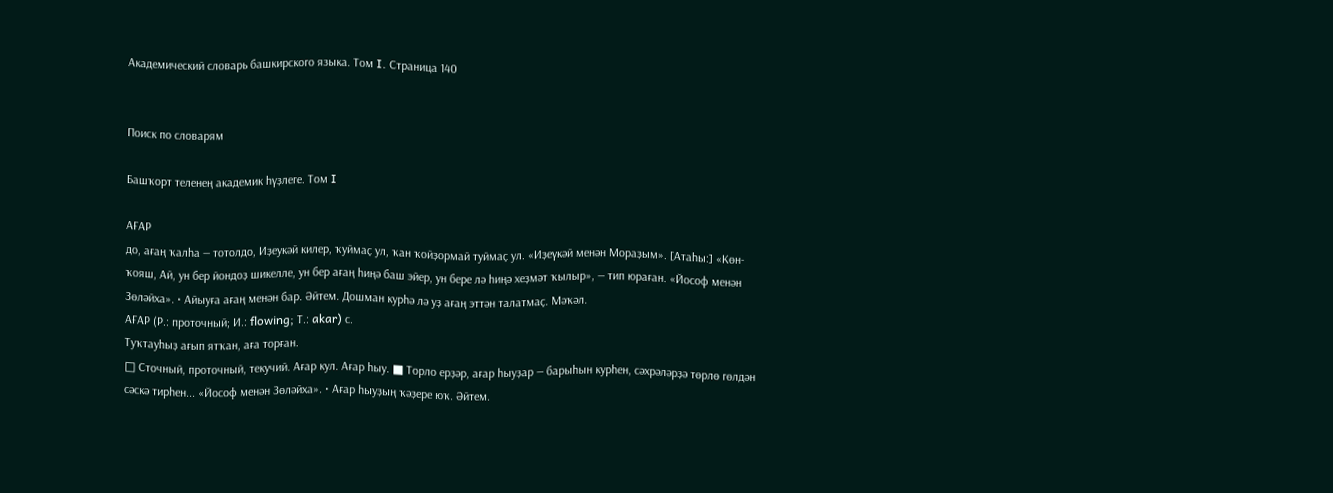Академический словарь башкирского языка. Том I. Страница 140


Поиск по словарям

Башҡорт теленең академик һүҙлеге. Том I

АҒАР
до, ағаң ҡалһа — тотолдо, Иҙеукәй килер, ҡуймаҫ ул, ҡан ҡойҙормай туймаҫ ул. «Иҙеүкәй менән Мораҙым». [Атаһы:] «Көн-ҡояш, Ай, ун бер йондоҙ шикелле, ун бер ағаң һиңә баш эйер, ун бере лә һиңә хеҙмәт ҡылыр», — тип юраған. «Йософ менән Зөләйха». • Айыуға ағаң менән бар. Әйтем. Дошман курһә лә уҙ ағаң эттән талатмаҫ. Мәҡәл.
АҒАР (Р.: проточный; И.: flowing; Т.: akar) с.
Туҡтауһыҙ ағып ятҡан, аға торған.
□ Сточный, проточный, текучий. Ағар кул. Ағар һыу. ■ Торло ерҙәр, ағар һыуҙар — барыһын курһен, сәхрәләрҙә төрлө гөлдән сәскә тирһен... «Йософ менән Зөләйха». • Ағар һыуҙың ҡәҙере юҡ. Әйтем.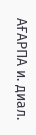АҒАРПА и. диал.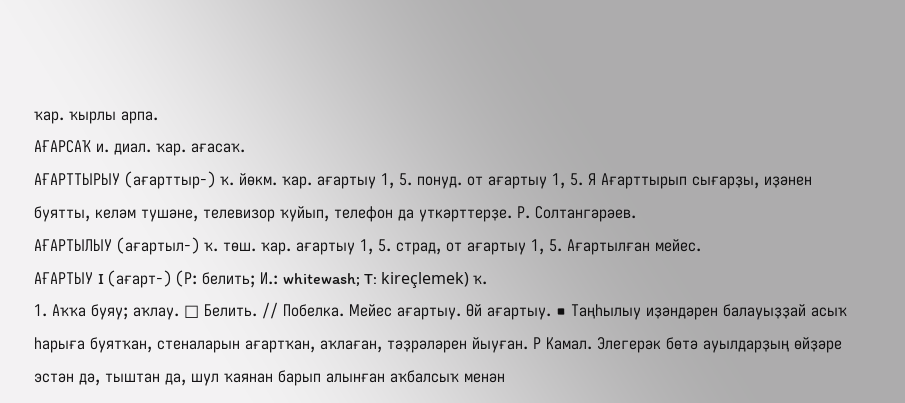ҡар. ҡырлы арпа.
АҒАРСАҠ и. диал. ҡар. ағасаҡ.
АҒАРТТЫРЫУ (ағарттыр-) ҡ. йөкм. ҡар. ағартыу 1, 5. понуд. от ағартыу 1, 5. Я Ағарттырып сығарҙы, иҙәнен буятты, келәм тушәне, телевизор ҡуйып, телефон да уткәрттерҙе. Р. Солтангәрәев.
АҒАРТЫЛЫУ (ағартыл-) ҡ. төш. ҡар. ағартыу 1, 5. страд, от ағартыу 1, 5. Ағартылған мейес.
АҒАРТЫУ I (ағарт-) (Р: белить; И.: whitewash; T: kireçlemek) ҡ.
1. Аҡҡа буяу; аҡлау. □ Белить. // Побелка. Мейес ағартыу. Өй ағартыу. ■ Таңһылыу иҙәндәрен балауыҙҙай асыҡ һарыға буятҡан, стеналарын ағартҡан, аҡлаған, тәҙрәләрен йыуған. Р Камал. Элегерәк бөтә ауылдарҙың өйҙәре эстән дә, тыштан да, шул ҡаянан барып алынған аҡбалсыҡ менән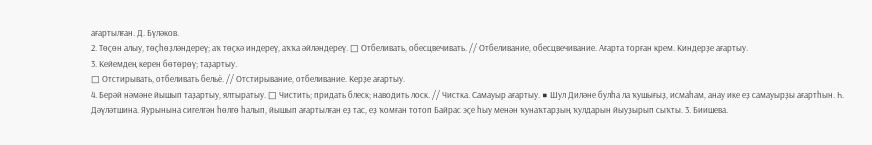ағартылған. Д. Бүләков.
2. Төҫөн алыу, төҫһөҙләндереү; аҡ төҫкә индереү, аҡҡа әйләндереү. □ Отбеливать, обесцвечивать. // Отбеливание, обесцвечивание. Ағарта торған крем. Киндерҙе ағартыу.
3. Кейемдең керен бөтөрөү; таҙартыу.
□ Отстирывать, отбеливать бельё. // Отстирывание, отбеливание. Керҙе ағартыу.
4. Берәй нәмәне йышып таҙартыу, ялтыратыу. □ Чистить; придать блеск; наводить лоск. // Чистка. Самауыр ағартыу. ■ Шул Диләне булһа ла ҡушығыҙ, исмаһам, анау ике еҙ самауырҙы ағартһын. Һ. Дәүләтшина. Яурынына сигелгән һөлгө һалып, йышып ағартылған еҙ тас, еҙ ҡомған тотоп Байрас эҫе һыу менән ҡунаҡтарҙың ҡулдарын йыуҙырып сыҡты. 3. Биишева.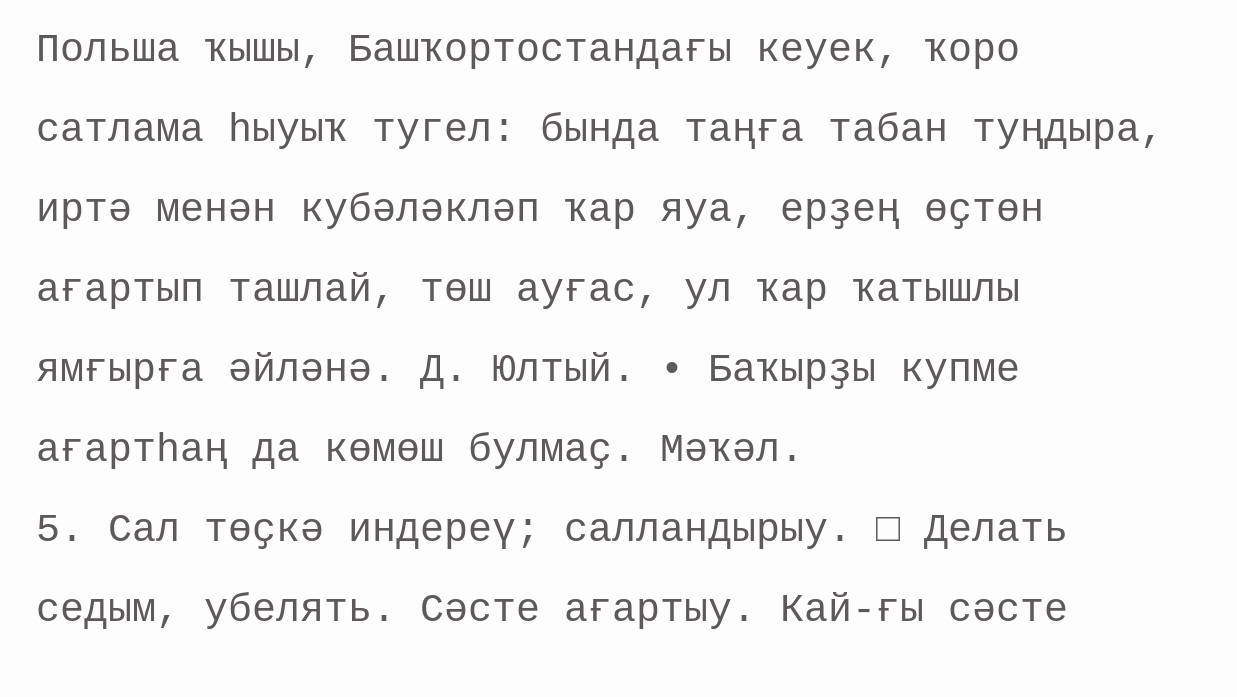Польша ҡышы, Башҡортостандағы кеуек, ҡоро сатлама һыуыҡ тугел: бында таңға табан туңдыра, иртә менән кубәләкләп ҡар яуа, ерҙең өҫтөн ағартып ташлай, төш ауғас, ул ҡар ҡатышлы ямғырға әйләнә. Д. Юлтый. • Баҡырҙы купме ағартһаң да көмөш булмаҫ. Мәҡәл.
5. Сал төҫкә индереү; салландырыу. □ Делать седым, убелять. Сәсте ағартыу. Кай-ғы сәсте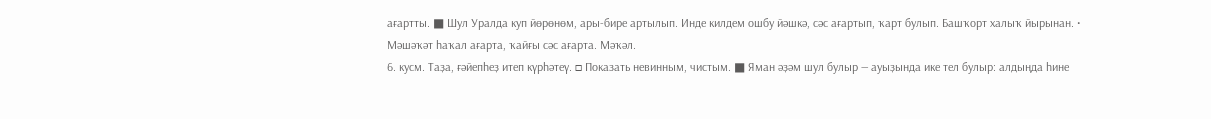ағартты. ■ Шул Уралда куп йөрөнөм, ары-бире артылып. Инде килдем ошбу йәшкә, сәс ағартып, ҡарт булып. Башҡорт халыҡ йырынан. • Мәшәҡәт һаҡал ағарта, ҡайғы сәс ағарта. Мәҡәл.
6. кусм. Таҙа, ғәйепһеҙ итеп күрһәтеү. □ Показать невинным, чистым. ■ Яман әҙәм шул булыр — ауыҙында ике тел булыр: алдыңда һине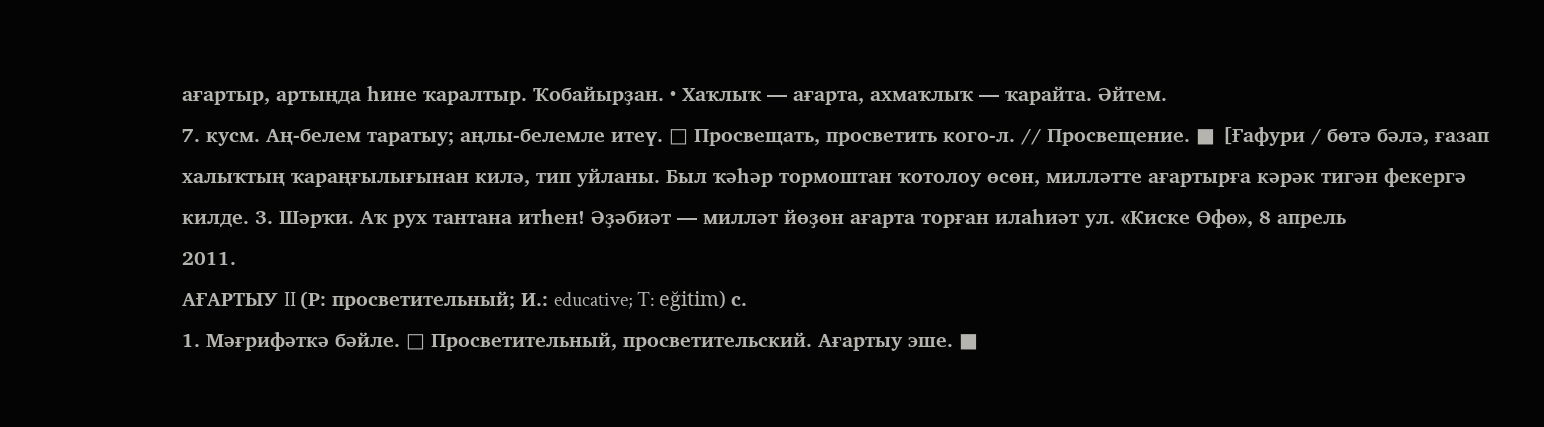ағартыр, артыңда һине ҡаралтыр. Ҡобайырҙан. • Хаҡлыҡ — ағарта, ахмаҡлыҡ — ҡарайта. Әйтем.
7. кусм. Аң-белем таратыу; аңлы-белемле итеү. □ Просвещать, просветить кого-л. // Просвещение. ■ [Ғафури / бөтә бәлә, ғазап халыҡтың ҡараңғылығынан килә, тип уйланы. Был ҡәһәр тормоштан ҡотолоу өсөн, милләтте ағартырға кәрәк тигән фекергә килде. 3. Шәрҡи. Аҡ рух тантана итһен! Әҙәбиәт — милләт йөҙөн ағарта торған илаһиәт ул. «Киске Өфө», 8 апрель
2011.
АҒАРТЫУ II (Р: просветительный; И.: educative; T: eğitim) с.
1. Мәғрифәткә бәйле. □ Просветительный, просветительский. Ағартыу эше. ■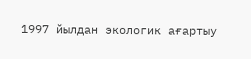1997 йылдан экологик ағартыу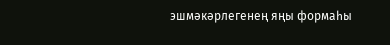эшмәкәрлегенең яңы формаһы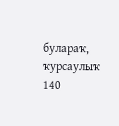булараҡ, ҡурсаулыҡ
140